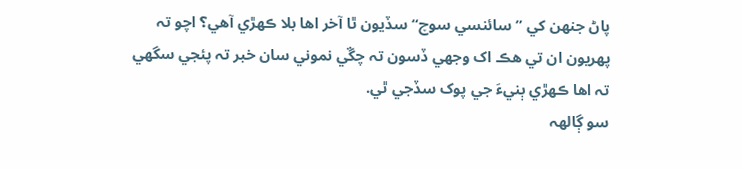پاڻ جنھن کي ”سائنسي سوچ“ سڏيون ٿا آخر اھا بلا ڪھڙي آھي؟ اچو تہ پھريون ان تي ھڪ اک وجهي ڏسون تہ چڱي نموني سان خبر تہ پئجي سگهي تہ اھا ڪھڙي ٻنيءَ جي پوک سڏجي ٿي.
سو ڳالهہ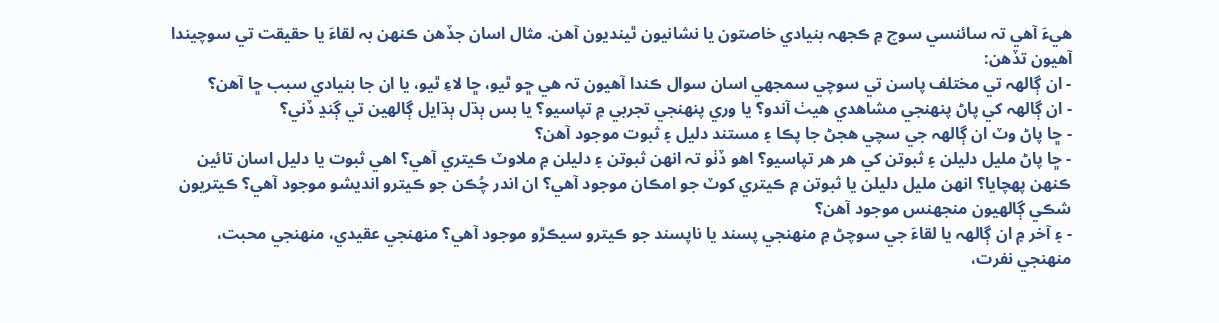ھيءَ آھي تہ سائنسي سوچ ۾ ڪجهہ بنيادي خاصتون يا نشانيون ٿينديون آھن. مثال اسان جڏھن ڪنھن بہ لقاءَ يا حقيقت تي سوچيندا آھيون تڏھن:
- ان ڳالهہ تي مختلف پاسن تي سوچي سمجهي اسان سوال ڪندا آھيون تہ ھي ڇو ٿيو، ڇا لاءِ ٿيو، يا ان جا بنيادي سبب ڇا آھن؟
- ان ڳالهہ کي پاڻ پنھنجي مشاھدي ھيٺ آندو؟ يا وري پنھنجي تجربي ۾ تپاسيو؟ يا بس ٻڌل ٻڌايل ڳالهين تي ڳنڍ ڏني؟
- ڇا پاڻ وٽ ان ڳالهہ جي سچي ھجڻ جا پڪا ۽ مستند دليل ۽ ثبوت موجود آھن؟
- ڇا پاڻ مليل دليلن ۽ ثبوتن کي ھر ھر تپاسيو؟ اھو ڏٺو تہ انهن ثبوتن ۽ دليلن ۾ ملاوٽ ڪيتري آھي؟ اھي ثبوت يا دليل اسان تائين ڪنھن پھچايا؟ انهن مليل دليلن يا ثبوتن ۾ ڪيتري کوٽ جو امڪان موجود آھي؟ ان اندر چُڪن جو ڪيترو انديشو موجود آھي؟ ڪيتريون شڪي ڳالهيون منجهنس موجود آھن؟
- ۽ آخر ۾ ان ڳالهہ يا لقاءَ جي سوچڻ ۾ منھنجي پسند يا ناپسند جو ڪيترو سيڪڙو موجود آھي؟ منھنجي عقيدي، منھنجي محبت، منھنجي نفرت،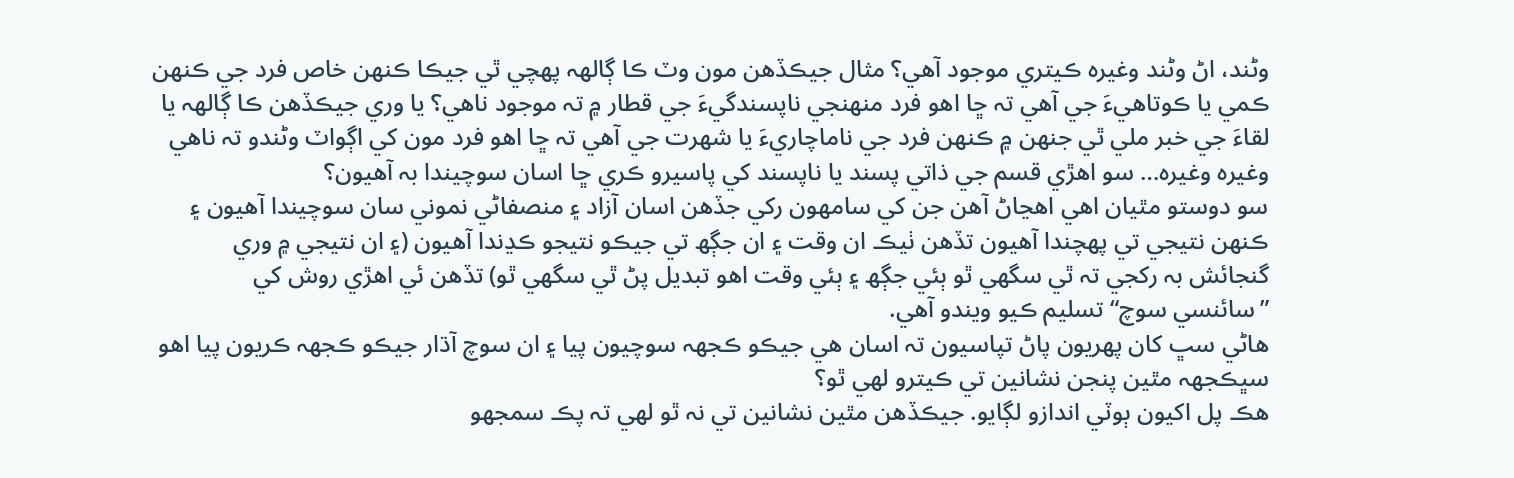وڻند، اڻ وڻند وغيرہ ڪيتري موجود آھي؟ مثال جيڪڏھن مون وٽ ڪا ڳالهہ پھچي ٿي جيڪا ڪنھن خاص فرد جي ڪنھن ڪمي يا ڪوتاھيءَ جي آھي تہ ڇا اھو فرد منھنجي ناپسندگيءَ جي قطار ۾ تہ موجود ناھي؟ يا وري جيڪڏھن ڪا ڳالهہ يا لقاءَ جي خبر ملي ٿي جنھن ۾ ڪنھن فرد جي ناماچاريءَ يا شھرت جي آھي تہ ڇا اھو فرد مون کي اڳواٽ وڻندو تہ ناھي وغيرہ وغيرہ… سو اھڙي قسم جي ذاتي پسند يا ناپسند کي پاسيرو ڪري ڇا اسان سوچيندا بہ آھيون؟
سو دوستو مٿيان اھي اھڃاڻ آھن جن کي سامهون رکي جڏھن اسان آزاد ۽ منصفاڻي نموني سان سوچيندا آھيون ۽ ڪنھن نتيجي تي پھچندا آھيون تڏھن ٺيڪ ان وقت ۽ ان جڳھ تي جيڪو نتيجو ڪڍندا آھيون (۽ ان نتيجي ۾ وري گنجائش بہ رکجي تہ ٿي سگهي ٿو ٻئي جڳھ ۽ ٻئي وقت اھو تبديل پڻ ٿي سگهي ٿو) تڏھن ئي اھڙي روش کي ”سائنسي سوچ“ تسليم ڪيو ويندو آھي.
ھاڻي سڀ کان پھريون پاڻ تپاسيون تہ اسان ھي جيڪو ڪجهہ سوچيون پيا ۽ ان سوچ آڌار جيڪو ڪجهہ ڪريون پيا اھو سڀڪجهہ مٿين پنجن نشانين تي ڪيترو لھي ٿو؟
ھڪ پل اکيون ٻوٽي اندازو لڳايو. جيڪڏھن مٿين نشانين تي نہ ٿو لھي تہ پڪ سمجهو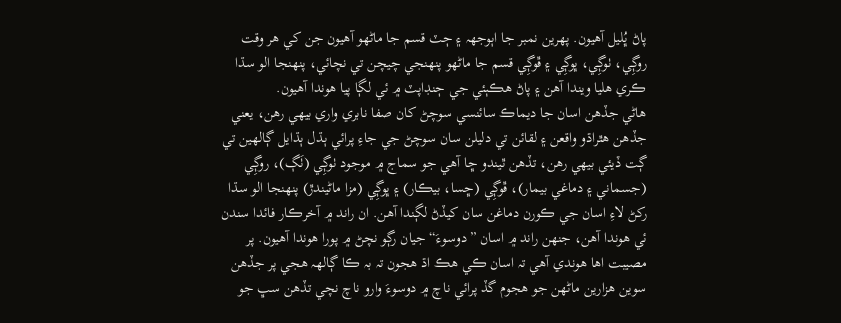پاڻ ڀُليل آھيون. پھرين نمبر جا اٻوجهہ ۽ ڄٽ قسم جا ماڻهو آھيون جن کي ھر وقت روڳِي، ٺوڳِي، ڀوڳِي ۽ ڦوڳِي قسم جا ماڻهو پنھنجي چيچن تي نچائي، پنھنجا الو سڌا ڪري ھليا ويندا آھن ۽ پاڻ ھڪٻئي جي ڄنڊاپٽ ۾ ئي لڳا پيا ھوندا آھيون.
ھاڻي جڏھن اسان جا ديماڪ سائنسي سوچڻ کان صفا نابري واري بيھي رھن، يعني جڏھن ھٿراڌو واقعن ۽ لقائن تي دليلن سان سوچڻ جي جاءِ پرائي ٻڌل ٻڌايل ڳالهين تي ڳت ڏيئي بيھي رھن، تڏھن ٿيندو ڇا آھي جو سماج ۾ موجود ٺوڳِي (ٺَڳ)، روڳِي (جسماني ۽ دماغي بيمار)، ڦوڳِي (ڇسا، بيڪار) ۽ ڀوڳِي (مزا ماڻيندڙ) پنھنجا الو سڌا رکڻ لاءِ اسان جي ڪورن دماغن سان کيڏڻ لڳندا آھن. ان راند ۾ آخرڪار فائدا سندن ئي ھوندا آھن، جنھن راند ۾ اسان ”دوسوءَ“ جيان رڳو نچڻ ۾ پورا ھوندا آھيون. پر مصيبت اھا ھوندي آھي تہ اسان ڪي ھڪ اڌ ھجون تہ بہ ڪا ڳالهہ ھجي پر جڏھن سوين ھزارين ماڻهن جو ھجوم گڏ پرائي ناچ ۾ دوسوءَ وارو ناچ نچي تڏھن سڀ جو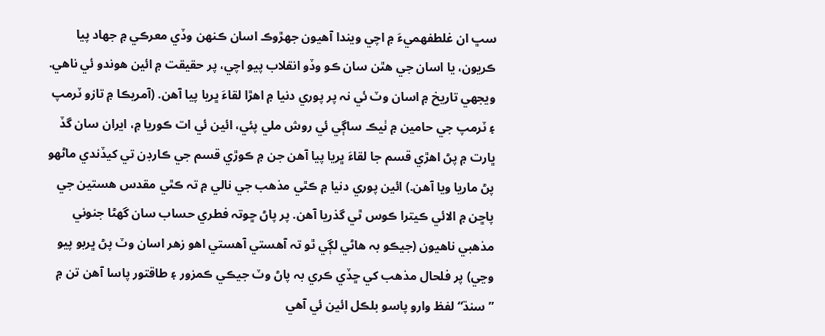سڀ ان غلطفھميءَ ۾ اچي ويندا آھيون جھڙوڪ اسان ڪنھن وڏي معرڪي ۾ جھاد پيا ڪريون، يا اسان جي ھٿن سان ڪو وڏو انقلاب پيو اچي، پر حقيقت ۾ ائين ھوندو ئي ناھي.
ويجهي تاريخ ۾ اسان وٽ ئي نہ پر پوري دنيا ۾ اھڙا لقاءَ ڀريا پيا آھن. (آمريڪا ۾ تازو ٽرمپ ۽ ٽرمپ جي حامين ۾ ٺيڪ ساڳي ئي روش ملي پئي، ائين ئي ات ڪوريا ۾، ايران سان گڏ ڀارت ۾ پڻ اھڙي قسم جا لقاءَ ڀريا پيا آھن جن ۾ ڪوڙي قسم جي ڪارڊن تي کيڏندي ماڻهو پڻ ماريا ويا آھن.) ائين پوري دنيا ۾ ڪٿي مذھب جي نالي ۾ تہ ڪٿي مقدس ھستين جي پاڇن ۾ الائي ڪيترا ڪوس ٿي گذريا آھن. پر پاڻ ڇوتہ فطري حساب سان گهڻا جنوني مذھبي ناھيون (جيڪو بہ ھاڻي لڳي ٿو تہ آھستي آھستي اھو زھر اسان وٽ پڻ ڀربو پيو وڃي) پر فلحال مذھب کي ڇڏي ڪري بہ پاڻ وٽ جيڪي ڪمزور ۽ طاقتور پاسا آھن تن ۾ ”سنڌ“ لفظ وارو پاسو بلڪل ائين ئي آھي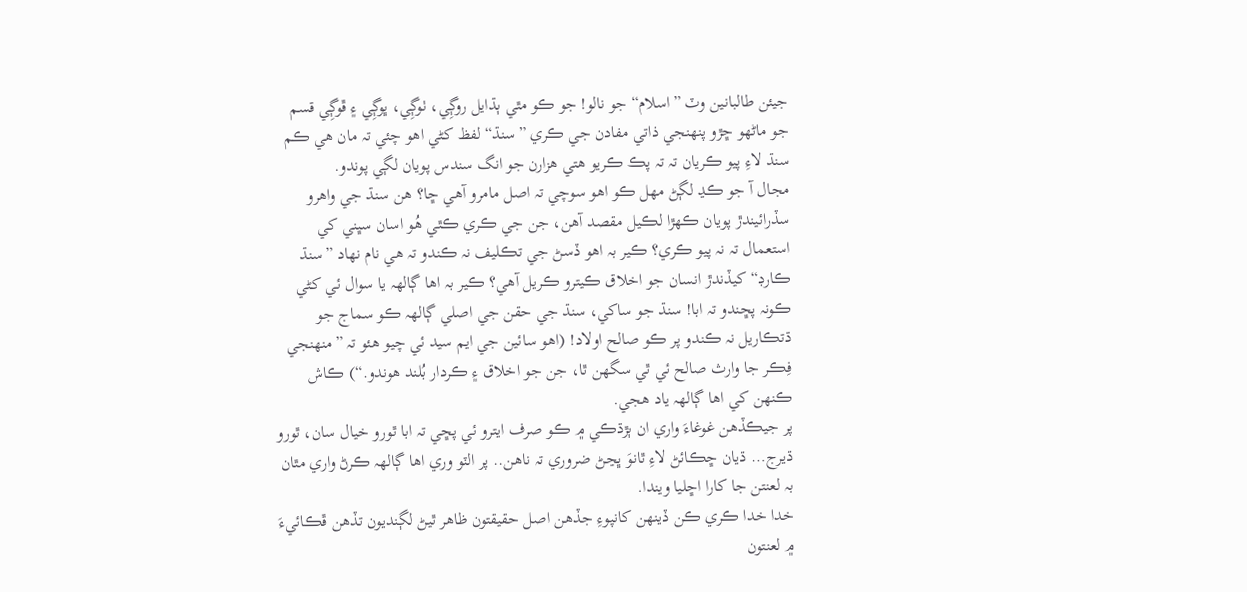جيئن طالبانين وٽ ”اسلام“ جو نالو! جو ڪو مٿي ٻڌايل روڳِي، ٺوڳِي، ڀوڳِي ۽ ڦوڳِي قسم جو ماڻهو ڇڙو پنھنجي ذاتي مفادن جي ڪري ”سنڌ“ لفظ کڻي اھو چئي تہ مان ھي ڪم سنڌ لاءِ پيو ڪريان تہ تہ پڪ ڪريو ھتي ھزارن جو انگ سندس پويان لڳي پوندو.
مجال آ جو ڪڍ لڳڻ مھل ڪو اھو سوچي تہ اصل مامرو آھي ڇا؟ ھن سنڌ جي واھرو سڏرائيندڙ پويان ڪھڙا لڪيل مقصد آھن، جن جي ڪري ڪٿي ھُو اسان سڀني کي استعمال تہ نہ پيو ڪري؟ ڪير بہ اھو ڏسڻ جي تڪليف نہ ڪندو تہ ھي نام نھاد ”سنڌ ڪارڊ“ کيڏندڙ انسان جو اخلاق ڪيترو ڪريل آھي؟ ڪير بہ اھا ڳالهہ يا سوال ئي کڻي ڪونہ پڇندو تہ ابا! سنڌ جو ساکي، سنڌ جي حقن جي اصلي ڳالهہ ڪو سماج جو ڌتڪاريل نہ ڪندو پر ڪو صالح اولاد! (اھو سائين جي ايم سيد ئي چيو ھئو تہ ”منھنجي فِڪر جا وارث صالح ئي ٿي سگهن ٿا، جن جو اخلاق ۽ ڪردار بُلند هوندو.“) ڪاش ڪنھن کي اھا ڳالهہ ياد ھجي.
پر جيڪڏھن غوغاءَ واري ان ٻڙڌڪي ۾ ڪو صرف ايترو ئي پڇي تہ ابا ٿورو خيال سان، ٿورو ڌيرج… ڌيان ڇڪائڻ لاءِ ٿانوَ ڀڃڻ ضروري تہ ناھن.. پر الٽو وري اھا ڳالهہ ڪرڻ واري مٿان بہ لعنتن جا کارا اڇليا ويندا.
خدا خدا ڪري ڪن ڏينھن کانپوءِ جڏھن اصل حقيقتون ظاھر ٿيڻ لڳنديون تڏھن ڦڪائيءَ ۾ لعنتون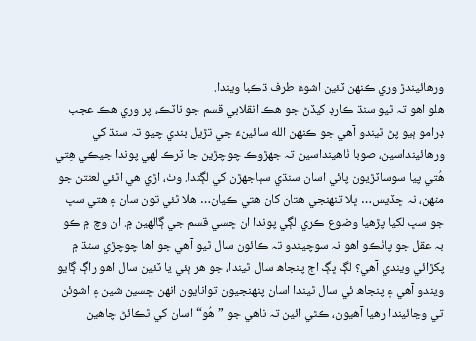ورھائيندڙ وري ڪنھن ٽئين اشوءَ طرف ڌڪبا ويندا.
ھلو اھو تہ ٿيو سنڌ ڪارڊ کيڏڻ جو ھڪ انقلابي قسم جو ناٽڪ، پر وري ھڪ عجب ڊرامو ٻيو پڻ ٿيندو آھي جو ڪنھن الله سائينءَ جي تڙيل بندي چيو تہ سنڌ کي ورھائينداسين، صوبا ٺاھينداسين تہ جھڙوڪ چوچڙين جا ٽرڪ لھي پوندا جيڪي ھِتي ھُتي پيا سوساٽڙيون پائي اسان سنڌي سٻاجهڙن کي لڳندا. وٺ، اڙي ھي اٿئي لعنتن جو منھن، نہ ڇڏيس… ڀلا تنھنجي ھتان کان ھتي ڪيان… ھلا ٿئي تون سان ۽ ھتي سڀ جو سڀ لکيا پڙھيا وضوع ڪري لڳي پوندا ان ڇسي قسم جي ڳالهين ۾. ان وچ ۾ ڪو بہ عقل جو پاٺڪو اھو نہ سوچيندو تہ ڪائون سال ٿيو آھي جو اھا چوچڙي سنڌ ۾ پکڙائي ويندي آھي؟ لڳ ڀڳ اڄ پنجاھ سال ٿيندا، جو ھر ٻئي يا ٽئين سال اھو راڳ ڳايو ويندو آھي ۽ پنجاھ ئي سال ٿيندا اسان پنھنجيون توانايون انهن ڇسين شين ۽ اشوئن تي وڃائيندا رھيا آھيون، ڪٿي ائين تہ ناھي جو ”ھُو“ اسان کي ٿڪائڻ چاھين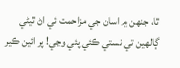ٿا، جنھن ۾ اسان جي مزاحمت ئي اڻ ٿيڻي ڳالهين تي نستي ڪئي پئي وڃي! پر ائين ڪير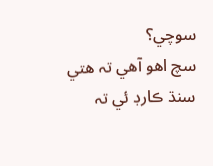سوچي؟
سچ اھو آھي تہ ھتي سنڌ ڪارڊ ئي تہ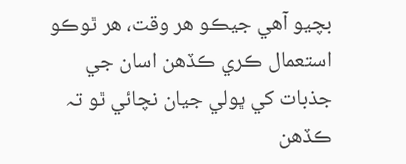بچيو آھي جيڪو ھر وقت، ھر ٿوڪو استعمال ڪري ڪڏھن اسان جي جذبات کي ڀولي جيان نچائي ٿو تہ ڪڏھن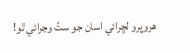ھروڀرو لڇرائي اسان جو ستُ وڃرائي ٿو!